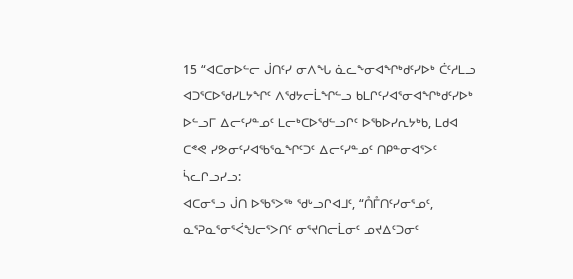15 “ᐊᑕᓂᐅᓪᓕ ᒎᑎᑦᓯ ᓂᐱᖓ ᓈᓚᖕᓂᐊᖏᒃᑯᑦᓯᐅᒃ ᑖᑦᓱᒪᓗ ᐊᑐᕐᑕᐅᖁᓯᒪᔭᖏᑦ ᐱᖁᔭᓕᒫᖏᓪᓗ ᑲᒪᒋᑦᓯᐊᕐᓂᐊᖏᒃᑯᑦᓯᐅᒃ ᐅᓪᓗᒥ ᐃᓕᑦᓯᓐᓄᑦ ᒪᓕᒃᑕᐅᖁᓪᓗᒋᑦ ᐅᖃᐅᓯᕆᔭᒃᑲ, ᒪᑯᐊ ᑕᕝᕙ ᓯᕗᓂᑦᓯᐊᖃᕐᓇᖏᑦᑐᑦ ᐃᓕᑦᓯᓐᓄᑦ ᑎᑭᓐᓂᐊᕐᐳᑦ ᓵᓚᒋᓗᓯᓗ:
ᐊᑕᓂᕐᓗ ᒎᑎ ᐅᖃᕐᐳᖅ ᖁᒡᓗᒋᐊᒧᑦ, “ᑍᒤᑎᑦᓯᓂᕐᓄᑦ, ᓇᕐᕈᓇᕐᓂᕐᐹᖑᓕᕐᐳᑎᑦ ᓂᕐᔪᑎᓕᒫᓂᑦ ᓄᔪᐃᑦᑐᓂᑦ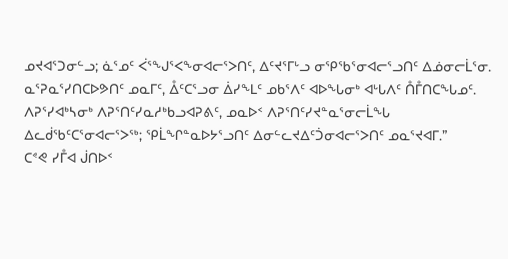ᓄᔪᐊᕐᑐᓂᓪᓗ; ᓈᕐᓄᑦ ᐹᕐᖑᕐᐸᖕᓂᐊᓕᕐᐳᑎᑦ, ᐃᑦᔪᕐᒥᒡᓗ ᓂᕿᖃᕐᓂᐊᓕᕐᓗᑎᑦ ᐃᓅᓂᓕᒫᕐᓂ.
ᓇᕐᕈᓇᕐᓯᑎᑕᐅᕗᑎᑦ ᓄᓇᒥᑦ, ᐂᑦᑕᕐᓗᓂ ᐄᓯᖕᒪᑦ ᓄᑲᕐᐱᑦ ᐊᐅᖓᓂᒃ ᐊᒡᒐᐱᑦ ᑍᒤᑎᑕᖓᓄᑦ.
ᐱᕈᕐᓯᐊᒃᓴᓂᒃ ᐱᕈᕐᑎᑦᓯᓇᓱᒃᑲᓗᐊᕈᕕᑦ, ᓄᓇᐅᑉ ᐱᕈᕐᑎᑦᓯᔪᓐᓇᕐᓂᓕᒫᖓ ᐃᓚᑰᖃᑦᑕᕐᓂᐊᓕᕐᐳᖅ; ᕿᒫᖏᓐᓇᐅᔭᕐᓗᑎᑦ ᐃᓂᓪᓚᔪᐃᑦᑑᓂᐊᓕᕐᐳᑎᑦ ᓄᓇᕐᔪᐊᒥ.”
ᑕᕝᕙ ᓯᒤᐊ ᒎᑎᐅᑉ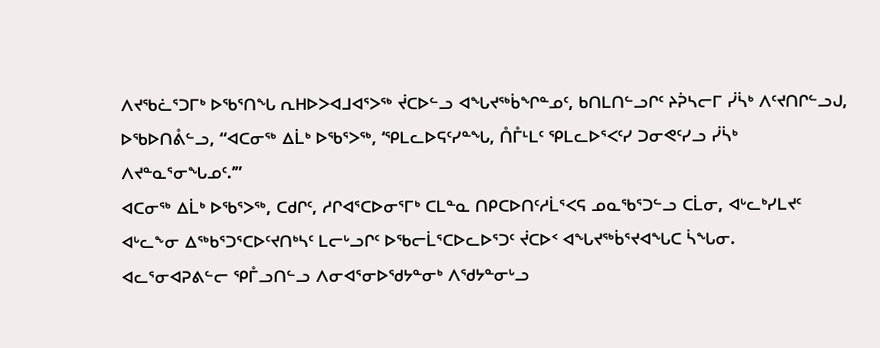ᐱᔪᖃᓛᕐᑐᒥᒃ ᐅᖃᕐᑎᖓ ᕆᕼᐅᐳᐊᒧᐊᕐᐳᖅ ᔫᑕᐅᓪᓗ ᐊᖓᔪᖅᑳᖏᓐᓄᑦ, ᑲᑎᒪᑎᓪᓗᒋᑦ ᔨᕉᓴᓕᒥ ᓰᓵᒃ ᐱᑦᔪᑎᒋᓪᓗᒍ, ᐅᖃᐅᑎᕔᓪᓗ, “ᐊᑕᓂᖅ ᐃᒫᒃ ᐅᖃᕐᐳᖅ, ‘ᕿᒪᓚᐅᕋᑦᓯᓐᖓ, ᑍᒤᒻᒪᑦ ᕿᒪᓚᐅᕐᐸᑦᓯ ᑐᓂᕙᑦᓯᓗ ᓰᓵᒃ ᐱᔪᓐᓇᕐᓂᖓᓄᑦ.’”
ᐊᑕᓂᖅ ᐃᒫᒃ ᐅᖃᕐᐳᖅ, ᑕᑯᒋᑦ, ᓱᒋᐊᕐᑕᐅᓂᕐᒥᒃ ᑕᒪᓐᓇ ᑎᑭᑕᐅᑎᑦᓱᒫᕐᐸᕋ ᓄᓇᖃᕐᑐᓪᓗ ᑕᒫᓂ, ᐊᒡᓚᒃᓯᒪᔪᑦ ᐊᒡᓚᖕᓂ ᐃᖅᑲᕐᑐᕐᑕᐅᑦᔪᑎᒃᓴᑦ ᒪᓕᒡᓗᒋᑦ ᐅᖃᓕᒫᕐᑕᐅᓚᐅᕐᑐᑦ ᔫᑕᐅᑉ ᐊᖓᔪᖅᑳᕐᔪᐊᖓᑕ ᓵᖓᓂ.
ᐊᓚᕐᓂᐊᕈᕕᓪᓕ ᕿᒤᓗᑎᓪᓗ ᐱᓂᐊᕐᓂᐅᖁᔭᓐᓂᒃ ᐱᖁᔭᓐᓂᒡᓗ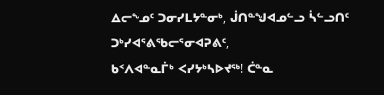ᐃᓕᖕᓄᑦ ᑐᓂᓯᒪᔭᓐᓂᒃ, ᒎᑎᓐᖑᐊᓄᓪᓗ ᓵᓪᓗᑎᑦ ᑐᒃᓯᐊᕐᕕᖃᓕᕐᓂᐊᕈᕕᑦ,
ᑲᑉᐱᐊᓐᓇᒦᒃ ᐸᓯᔭᒃᓴᐅᔪᖅ! ᑖᓐᓇ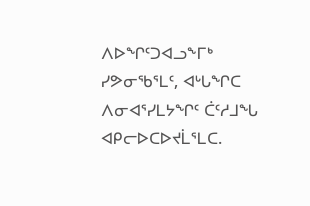ᐱᐅᖏᑦᑐᐊᓗᖕᒥᒃ ᓯᕗᓂᖃᕐᒪᑦ, ᐊᒡᒐᖏᑕ ᐱᓂᐊᕐᓯᒪᔭᖏᑦ ᑖᑦᓱᒧᖓ ᐊᑭᓕᐅᑕᐅᔪᒫᕐᒪᑕ.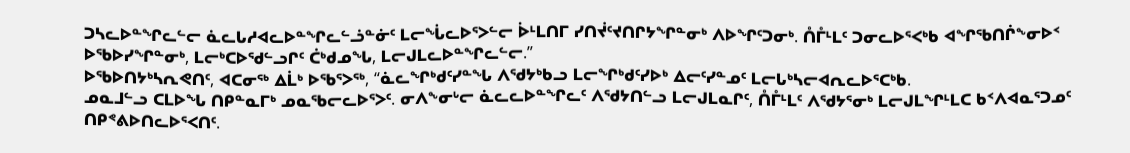ᑐᓴᓚᐅᓐᖏᓚᓪᓕ ᓈᓚᒐᓱᐊᓚᐅᓐᖏᓚᓪᓘᓐᓃᑦ ᒪᓕᖔᓚᐅᕐᐳᓪᓕ ᐆᒻᒪᑎᒥ ᓯᑎᔫᑦᔪᑎᒋᔭᖏᓐᓂᒃ ᐱᐅᖏᑦᑐᓂᒃ. ᑍᒤᒻᒪᑦ ᑐᓂᓚᐅᕐᐸᒃᑲ ᐊᖏᖃᑎᒌᖕᓂᐅᑉ ᐅᖃᐅᓯᖏᓐᓂᒃ, ᒪᓕᒃᑕᐅᖁᓪᓗᒋᑦ ᑖᒃᑯᓄᖓ, ᒪᓕᒍᒪᓚᐅᓐᖏᓚᓪᓕ.”
ᐅᖃᐅᑎᔭᒃᓴᕆᕙᑎᑦ, ᐊᑕᓂᖅ ᐃᒫᒃ ᐅᖃᕐᐳᖅ, “ᓈᓚᖏᒃᑯᑦᓯᓐᖓ ᐱᖁᔭᒃᑲᓗ ᒪᓕᖏᒃᑯᑦᓯᐅᒃ ᐃᓕᑦᓯᓐᓄᑦ ᒪᓕᒐᒃᓴᓕᐊᕆᓚᐅᕐᑕᒃᑲ.
ᓄᓇᒧᓪᓗ ᑕᒪᐅᖓ ᑎᑭᓐᓇᒥᒃ ᓄᓇᖃᓕᓚᐅᕐᐳᑦ. ᓂᐱᖕᓂᒡᓕ ᓈᓚᓚᐅᓐᖏᓚᑦ ᐱᖁᔭᑎᓪᓗ ᒪᓕᒍᒪᓇᒋᑦ, ᑍᒤᒻᒪᑦ ᐱᖁᔭᕐᓂᒃ ᒪᓕᒍᒪᖏᒻᒪᑕ ᑲᑉᐱᐊᓇᕐᑐᓄᑦ ᑎᑭᕝᕕᐅᑎᓚᐅᕐᐸᑎᑦ.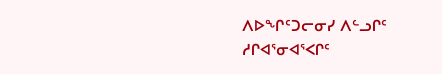ᐱᐅᖏᑦᑐᓕᓂᓯ ᐱᓪᓗᒋᑦ ᓱᒋᐊᕐᓂᐊᕐᐸᒋᑦ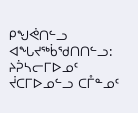ᑭᖑᕚᑎᓪᓗ ᐊᖓᔪᖅᑳᖁᑎᑎᓪᓗ: ᔨᕉᓴᓕᒥᐅᓄᑦ ᔫᑕᒥᐅᓄᓪᓗ ᑕᒤᓐᓄᑦ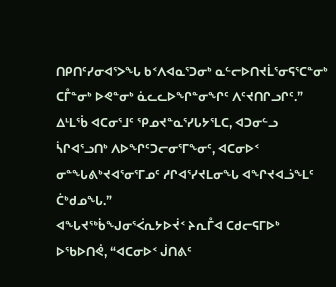ᑎᑭᑎᑦᓯᓂᐊᕐᐳᖓ ᑲᑉᐱᐊᓇᕐᑐᓂᒃ ᓇᓪᓕᐅᑎᔪᒫᕐᓂᕋᕐᑕᓐᓂᒃ ᑕᒤᓐᓂᒃ ᐅᕙᓐᓂᒃ ᓈᓚᓚᐅᖏᓐᓂᖏᑦ ᐱᑦᔪᑎᒋᓗᒋᑦ.”
ᐃᒻᒪᖄ ᐊᑕᓂᕐᒧᑦ ᕿᓄᔪᓐᓇᕐᓯᒐᔭᕐᒪᑕ, ᐊᑐᓂᓪᓗ ᓵᒋᐊᕐᓗᑎᒃ ᐱᐅᖏᑦᑐᓕᓂᕐᒥᖕᓂᑦ, ᐊᑕᓂᐅᑉ ᓂᓐᖓᕕᒃᔪᐊᕐᓂᕐᒥᓄᑦ ᓱᒋᐊᕐᓯᔪᒪᓂᖓ ᐊᖏᔪᐊᓘᖕᒪᑦ ᑖᒃᑯᓄᖓ.”
ᐊᖓᔪᖅᑳᖑᓂᕐᐹᕆᔭᐅᔫᑉ ᔨᕆᒤᐊ ᑕᑯᓕᕋᒥᐅᒃ ᐅᖃᐅᑎᕚ, “ᐊᑕᓂᐅᑉ ᒎᑎᕕᑦ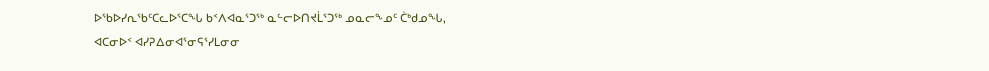ᐅᖃᐅᓯᕆᖃᑦᑕᓚᐅᕐᑕᖓ ᑲᑉᐱᐊᓇᕐᑐᖅ ᓇᓪᓕᐅᑎᔪᒫᕐᑐᖅ ᓄᓇᓕᖕᓄᑦ ᑖᒃᑯᓄᖓ,
ᐊᑕᓂᐅᑉ ᐊᓯᕈᐃᓂᐊᕐᓂᕋᕐᓯᒪᓂᓂ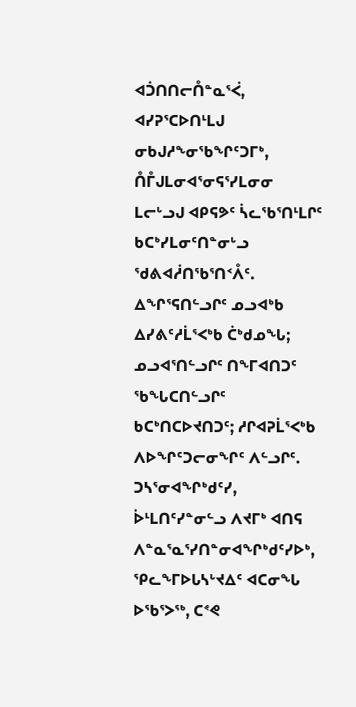ᐊᑑᑎᑎᓕᑍᓐᓇᕐᐹ, ᐊᓯᕈᕐᑕᐅᑎᒻᒪᒍ ᓂᑲᒍᓱᖕᓂᖃᖏᑦᑐᒥᒃ, ᑍᒤᒍᒪᓂᐊᕐᓂᕋᕐᓯᒪᓂᓂ ᒪᓕᒡᓗᒍ ᐊᑭᕋᕗᑦ ᓵᓚᖃᕐᑎᒻᒪᒋᑦ ᑲᑕᒃᓯᒪᓂᑦᑎᓐᓂᒡᓗ ᖁᕕᐊᓲᑎᖃᕐᑎᑉᐰᑦ.
ᐃᖏᕐᕋᑎᓪᓗᒋᑦ ᓄᓗᐊᒃᑲ ᐃᓯᕕᑦᓱᒫᕐᐸᒃᑲ ᑖᒃᑯᓄᖓ; ᓄᓗᐊᕐᑎᓪᓗᒋᑦ ᑎᖕᒥᐊᑎᑐᑦ ᖃᖓᑕᑎᓪᓗᒋᑦ ᑲᑕᒃᑎᑕᐅᔪᑎᑐᑦ; ᓱᒋᐊᕈᒫᕐᐸᒃᑲ ᐱᐅᖏᑦᑐᓕᓂᖏᑦ ᐱᓪᓗᒋᑦ.
ᑐᓴᕐᓂᐊᖏᒃᑯᑦᓯ, ᐆᒻᒪᑎᑦᓯᓐᓂᓪᓗ ᐱᔪᒥᒃ ᐊᑎᕋ ᐱᓐᓇᕐᓇᕐᓯᑎᓐᓂᐊᖏᒃᑯᑦᓯᐅᒃ, ᕿᓚᖕᒥᐅᒐᓴᒡᔪᐃᑦ ᐊᑕᓂᖓ ᐅᖃᕐᐳᖅ, ᑕᕝᕙ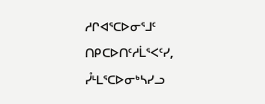ᓱᒋᐊᕐᑕᐅᓂᕐᒧᑦ ᑎᑭᑕᐅᑎᑦᓱᒫᕐᐸᑦᓯ, ᓮᒻᒪᕐᑕᐅᓂᒃᓴᓯᓗ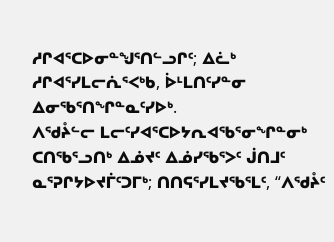ᓱᒋᐊᕐᑕᐅᓂᓐᖑᕐᑎᓪᓗᒋᑦ; ᐃᓛᒃ ᓱᒋᐊᕐᓯᒪᓕᕇᕐᐸᒃᑲ, ᐆᒻᒪᑎᑦᓯᓐᓂ ᐃᓂᖃᕐᑎᖏᓐᓇᑦᓯᐅᒃ.
ᐱᖁᔧᓪᓕ ᒪᓕᑦᓯᐊᕐᑕᐅᔭᕆᐊᖃᕐᓂᖏᓐᓂᒃ ᑕᑎᖃᕐᓗᑎᒃ ᐃᓅᔪᑦ ᐃᓅᓯᖃᕐᐳᑦ ᒎᑎᒧᑦ ᓇᕐᕈᒋᔭᐅᔪᒦᑦᑐᒥᒃ; ᑎᑎᕋᕐᓯᒪᔪᖃᕐᒪᑦ, “ᐱᖁᔧᑦ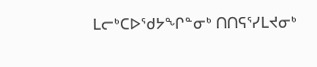ᒪᓕᒃᑕᐅᖁᔭᖏᓐᓂᒃ ᑎᑎᕋᕐᓯᒪᔪᓂᒃ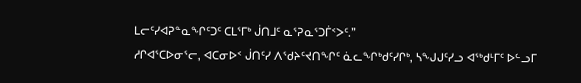ᒪᓕᑦᓯᐊᕈᓐᓇᖏᑦᑐᑦ ᑕᒪᕐᒥᒃ ᒎᑎᒧᑦ ᓇᕐᕈᓇᕐᑐᒦᑉᐳᑦ.”
ᓱᒋᐊᕐᑕᐅᓂᕐᓕ, ᐊᑕᓂᐅᑉ ᒎᑎᑦᓯ ᐱᖁᔨᑦᔪᑎᖏᑦ ᓈᓚᖏᒃᑯᑦᓯᒋᒃ, ᓴᖑᒍᑦᓯᓗ ᐊᖅᑯᒻᒥᑦ ᐅᓪᓗᒥ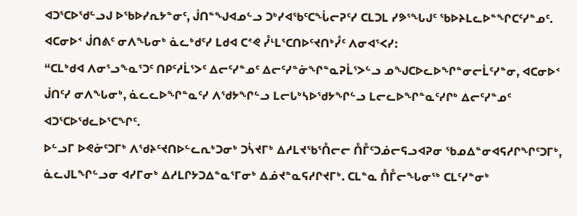ᐊᑐᕐᑕᐅᖁᓪᓗᒍ ᐅᖃᐅᓯᕆᔭᓐᓂᑦ, ᒎᑎᓐᖑᐊᓄᓪᓗ ᑐᒃᓯᐊᖃᑦᑕᖔᓕᕈᑦᓯ ᑕᒪᑐᒪ ᓯᕗᕐᖓᒍᑦ ᖃᐅᔨᒪᓚᐅᓐᖏᑕᑦᓯᓐᓄᑦ.
ᐊᑕᓂᐅᑉ ᒎᑎᕕᑦ ᓂᐱᖓᓂᒃ ᓈᓚᒃᑯᑦᓯ ᒪᑯᐊ ᑕᕝᕙ ᓮᒻᒪᕐᑕᑎᐅᑦᔪᑎᒃᓮᑦ ᐱᓂᐊᕐᐸᓯ:
“ᑕᒪᒃᑯᐊ ᐱᓂᕐᓗᖕᓇᕐᑐᑦ ᑎᑭᑦᓱᒫᕐᐳᑦ ᐃᓕᑦᓯᓐᓄᑦ ᐃᓕᑦᓯᓐᓃᖏᓐᓇᕈᒫᕐᐳᓪᓗ ᓄᖑᑕᐅᓚᐅᖏᓐᓂᓕᒫᑦᓯᓐᓂ, ᐊᑕᓂᐅᑉ ᒎᑎᑦᓯ ᓂᐱᖓᓂᒃ, ᓈᓚᓚᐅᖏᓐᓇᑦᓯ ᐱᖁᔭᖏᓪᓗ ᒪᓕᒐᒃᓴᐅᖁᔭᖏᓪᓗ ᒪᓕᓚᐅᖏᓐᓇᑦᓯᒋᒃ ᐃᓕᑦᓯᓐᓄᑦ ᐊᑐᕐᑕᐅᖁᓚᐅᕐᑕᖏᑦ.
ᐅᓪᓗᒥ ᐅᕙᓃᑦᑐᒥᒃ ᐱᖁᔨᑦᔪᑎᐅᓪᓚᕆᒃᑐᓂᒃ ᑐᓵᔪᒥᒃ ᐃᓱᒪᔪᖃᕐᑍᓕᓕ ᑍᒤᑦᑐᓅᓕᕋᓗᐊᕈᓂ ᖃᓄᐃᓐᓂᐊᕋᓱᒋᖏᑦᑐᒥᒃ, ᓈᓚᒍᒪᖏᓪᓗᓂ ᐊᓯᒥᓂᒃ ᐃᓱᒪᒋᔭᑐᐃᓐᓇᕐᒥᓂᒃ ᐃᓅᔪᓐᓇᕋᓱᒋᔪᒥᒃ. ᑕᒪᓐᓇ ᑍᒤᓕᖓᓂᖅ ᑕᒪᑦᓯᓐᓂᒃ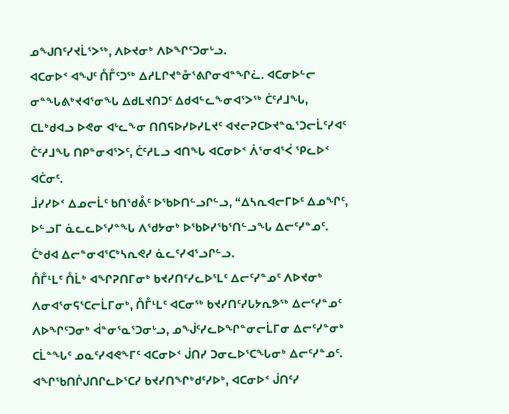ᓄᖑᑎᑦᓯᔪᒫᕐᐳᖅ, ᐱᐅᔪᓂᒃ ᐱᐅᖏᑦᑐᓂᒡᓗ.
ᐊᑕᓂᐅᑉ ᐊᖑᑦ ᑍᒤᑦᑐᖅ ᐃᓱᒪᒋᔪᓐᓁᕐᕕᒋᓂᐊᓐᖏᓛ. ᐊᑕᓂᐅᓪᓕ ᓂᓐᖓᕕᒃᔪᐊᕐᓂᖓ ᐃᑯᒪᔪᑎᑐᑦ ᐃᑯᐊᓪᓚᖕᓂᐊᕐᐳᖅ ᑖᑦᓱᒧᖓ, ᑕᒪᒃᑯᐊᓗ ᐅᕙᓂ ᐊᒡᓚᖕᓂ ᑎᑎᕋᐅᓯᐅᓯᒪᔪᑦ ᐊᔪᓕᕈᑕᐅᔪᓐᓇᕐᑐᓕᒫᑦᓯᐊᑦ ᑖᑦᓱᒧᖓ ᑎᑭᓐᓂᐊᕐᐳᑦ, ᑖᑦᓱᒪᓗ ᐊᑎᖓ ᐊᑕᓂᐅᑉ ᐲᕐᓂᐊᕐᐹ ᕿᓚᐅᑉ ᐊᑖᓂᑦ.
ᒨᓯᓯᐅᑉ ᐃᓄᓕᒫᑦ ᑲᑎᖁᕔᑦ ᐅᖃᐅᑎᓪᓗᒋᓪᓗ, “ᐃᓴᕆᐊᓕᒥᐅᑦ ᐃᓄᖏᑦ, ᐅᓪᓗᒥ ᓈᓚᓚᐅᕐᓯᓐᖓ ᐱᖁᔭᓂᒃ ᐅᖃᐅᓯᖃᕐᑎᓪᓗᖓ ᐃᓕᑦᓯᓐᓄᑦ. ᑖᒃᑯᐊ ᐃᓕᓐᓂᐊᕐᑕᒃᓴᕆᕙᓯ ᓈᓚᑦᓯᐊᕐᓗᒋᓪᓗ.
ᑍᒤᒻᒪᑦ ᑍᒫᒃ ᐊᖏᕈᑎᒥᓂᒃ ᑲᔪᓯᑎᑦᓯᓚᐅᕐᒪᑦ ᐃᓕᑦᓯᓐᓄᑦ ᐱᐅᔪᓂᒃ ᐱᓂᐊᕐᓂᕋᕐᑕᓕᒫᒥᓂᒃ, ᑍᒤᒻᒪᑦ ᐊᑕᓂᖅ ᑲᔪᓯᑎᑦᓯᒐᔭᕆᕗᖅ ᐃᓕᑦᓯᓐᓄᑦ ᐱᐅᖏᑦᑐᓂᒃ ᐋᓐᓂᕐᓇᕐᑐᓂᒡᓗ, ᓄᖒᑦᓯᓚᐅᖏᓐᓂᓕᒫᒥᓂ ᐃᓕᑦᓯᓐᓂᒃ ᑕᒫᓐᖓᑦ ᓄᓇᑦᓯᐊᕙᖕᒥᑦ ᐊᑕᓂᐅᑉ ᒎᑎᓯ ᑐᓂᓚᐅᕐᑕᖓᓂᒃ ᐃᓕᑦᓯᓐᓄᑦ.
ᐊᖏᖃᑎᒌᒍᑎᒋᓚᐅᕐᑕᓯ ᑲᔪᓯᑎᖏᒃᑯᑦᓯᐅᒃ, ᐊᑕᓂᐅᑉ ᒎᑎᑦᓯ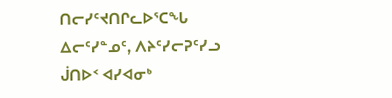ᑎᓕᓯᑦᔪᑎᒋᓚᐅᕐᑕᖓ ᐃᓕᑦᓯᓐᓄᑦ, ᐱᔨᑦᓯᓕᕈᑦᓯᓗ ᒎᑎᐅᑉ ᐊᓯᐊᓂᒃ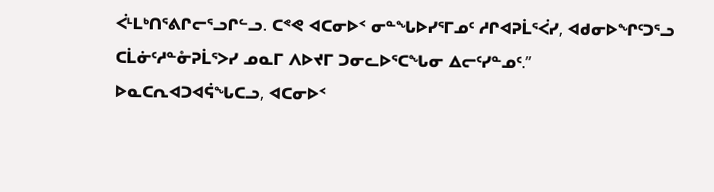ᐹᒻᒪᒃᑎᕐᕕᒋᓕᕐᓗᒋᓪᓗ. ᑕᕝᕙ ᐊᑕᓂᐅᑉ ᓂᓐᖓᐅᓯᕐᒥᓄᑦ ᓱᒋᐊᕈᒫᕐᐹᓯ, ᐊᑯᓂᐅᖏᑦᑐᕐᓗ ᑕᒫᓃᑦᓱᓐᓁᕈᒫᕐᐳᓯ ᓄᓇᒥ ᐱᐅᔪᒥ ᑐᓂᓚᐅᕐᑕᖓᓂ ᐃᓕᑦᓯᓐᓄᑦ.”
ᐅᓇᑕᕆᐊᑐᐊᕌᖓᑕᓗ, ᐊᑕᓂᐅᑉ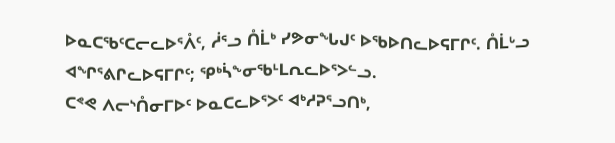ᐅᓇᑕᖃᑦᑕᓕᓚᐅᕐᐰᑦ, ᓲᕐᓗ ᑍᒫᒃ ᓯᕗᓂᖓᒍᑦ ᐅᖃᐅᑎᓚᐅᕋᒥᒋᑦ. ᑍᒫᒡᓗ ᐊᖏᕐᕕᒋᓚᐅᕋᒥᒋᑦ; ᕿᒃᓵᖕᓂᖃᒻᒪᕆᓚᐅᕐᐳᓪᓗ.
ᑕᕝᕙ ᐱᓕᔅᑍᓂᒥᐅᑦ ᐅᓇᑕᓚᐅᕐᐳᑦ ᐊᒃᓱᕈᕐᓗᑎᒃ,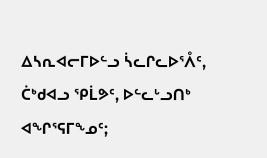ᐃᓴᕆᐊᓕᒥᐅᓪᓗ ᓵᓚᒋᓚᐅᕐᐰᑦ, ᑖᒃᑯᐊᓗ ᕿᒫᕗᑦ, ᐅᓪᓚᒡᓗᑎᒃ ᐊᖏᕐᕋᒥᖕᓄᑦ;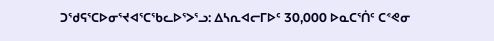ᑐᖁᕋᕐᑕᐅᓂᕐᔪᐊᕐᑕᖃᓚᐅᕐᐳᕐᓗ: ᐃᓴᕆᐊᓕᒥᐅᑦ 30,000 ᐅᓇᑕᕐᑏᑦ ᑕᕝᕙᓂ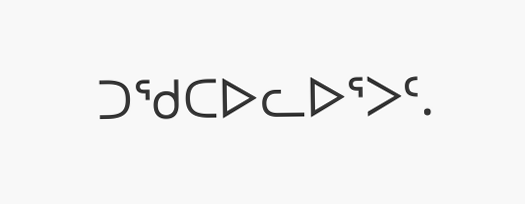ᑐᖁᑕᐅᓚᐅᕐᐳᑦ.